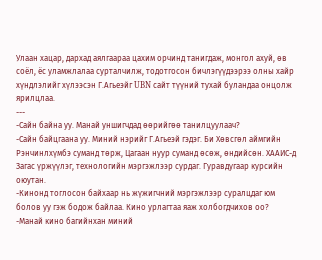Улаан хацар, дархад аялгаараа цахим орчинд танигдаж, монгол ахуй, өв соёл, ёс уламжлалаа сурталчилж, тодотгосон бичлэгүүдээрээ олны хайр хүндлэлийг хүлээсэн Г.Агьеэйг UBN сайт түүний тухай буландаа онцолж ярилцлаа.
---
-Сайн байна уу. Манай уншигчдад өөрийгөө танилцуулаач?
-Сайн байцгаана уу. Миний нэрийг Г.Агьеэй гэдэг. Би Хөвсгөл аймгийн Рэнчинлхүмбэ суманд төрж, Цагаан нуур суманд өсөж, өндийсөн. ХААИС-д Загас үржүүлэг, технологийн мэргэжлээр сурдаг. Гуравдугаар курсийн оюутан.
-Кинонд тоглосон байхаар нь жүжигчний мэргэжлээр суралцдаг юм болов уу гэж бодож байлаа. Кино урлагтаа яаж холбогдчихов оо?
-Манай кино багийнхан миний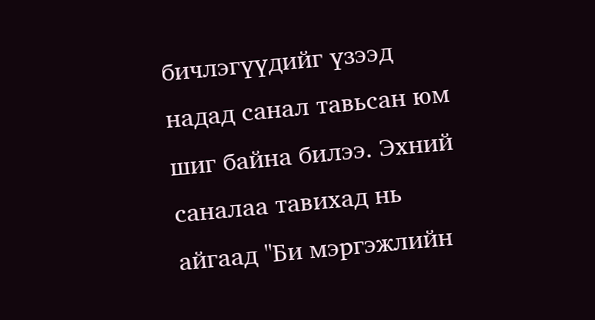бичлэгүүдийг үзээд надад санал тавьсан юм шиг байна билээ. Эхний саналаа тавихад нь айгаад "Би мэргэжлийн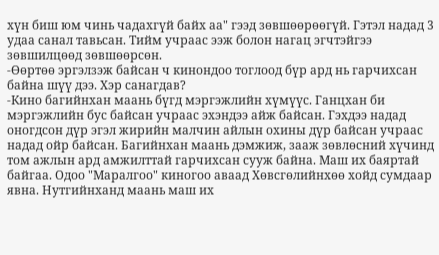хүн биш юм чинь чадахгүй байх аа" гээд зөвшөөрөөгүй. Гэтэл надад 3 удаа санал тавьсан. Тийм учраас ээж болон нагац эгчтэйгээ зөвшилцөөд зөвшөөрсөн.
-Өөртөө эргэлзэж байсан ч кинондоо тоглоод бүр ард нь гарчихсан байна шүү дээ. Хэр санагдав?
-Кино багийнхан маань бүгд мэргэжлийн хүмүүс. Ганцхан би мэргэжлийн бус байсан учраас эхэндээ айж байсан. Гэхдээ надад оногдсон дүр эгэл жирийн малчин айлын охины дүр байсан учраас надад ойр байсан. Багийнхан маань дэмжиж, зааж зөвлөсний хүчинд том ажлын ард амжилттай гарчихсан сууж байна. Маш их баяртай байгаа. Одоо "Маралгоо" киногоо аваад Хөвсгөлийнхөө хойд сумдаар явна. Нутгийнханд маань маш их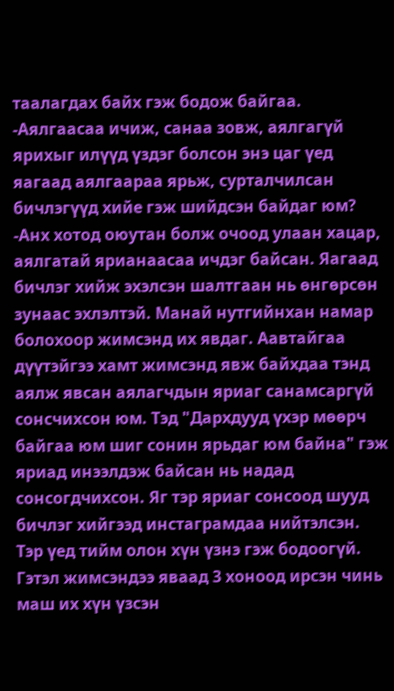таалагдах байх гэж бодож байгаа.
-Аялгаасаа ичиж, санаа зовж, аялгагүй ярихыг илүүд үздэг болсон энэ цаг үед яагаад аялгаараа ярьж, сурталчилсан бичлэгүүд хийе гэж шийдсэн байдаг юм?
-Анх хотод оюутан болж очоод улаан хацар, аялгатай ярианаасаа ичдэг байсан. Яагаад бичлэг хийж эхэлсэн шалтгаан нь өнгөрсөн зунаас эхлэлтэй. Манай нутгийнхан намар болохоор жимсэнд их явдаг. Аавтайгаа дүүтэйгээ хамт жимсэнд явж байхдаа тэнд аялж явсан аялагчдын яриаг санамсаргүй сонсчихсон юм. Тэд "Дархдууд үхэр мөөрч байгаа юм шиг сонин ярьдаг юм байна" гэж яриад инээлдэж байсан нь надад сонсогдчихсон. Яг тэр яриаг сонсоод шууд бичлэг хийгээд инстаграмдаа нийтэлсэн. Тэр үед тийм олон хүн үзнэ гэж бодоогүй. Гэтэл жимсэндээ яваад 3 хоноод ирсэн чинь маш их хүн үзсэн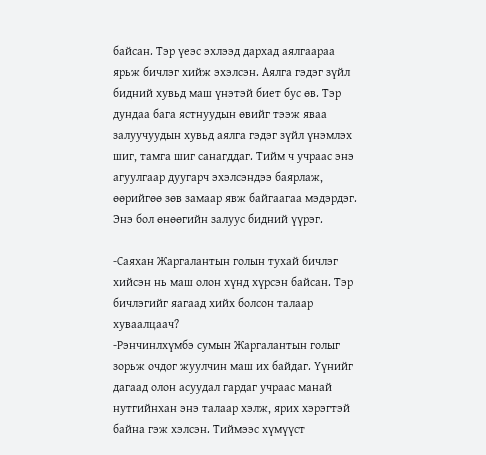байсан. Тэр үеэс эхлээд дархад аялгаараа ярьж бичлэг хийж эхэлсэн. Аялга гэдэг зүйл бидний хувьд маш үнэтэй биет бус өв. Тэр дундаа бага ястнуудын өвийг тээж яваа залуучуудын хувьд аялга гэдэг зүйл үнэмлэх шиг, тамга шиг санагддаг. Тийм ч учраас энэ агуулгаар дуугарч эхэлсэндээ баярлаж, өөрийгөө зөв замаар явж байгаагаа мэдэрдэг. Энэ бол өнөөгийн залуус бидний үүрэг.

-Саяхан Жаргалантын голын тухай бичлэг хийсэн нь маш олон хүнд хүрсэн байсан. Тэр бичлэгийг яагаад хийх болсон талаар хуваалцаач?
-Рэнчинлхүмбэ сумын Жаргалантын голыг зорьж очдог жуулчин маш их байдаг. Үүнийг дагаад олон асуудал гардаг учраас манай нутгийнхан энэ талаар хэлж, ярих хэрэгтэй байна гэж хэлсэн. Тиймээс хүмүүст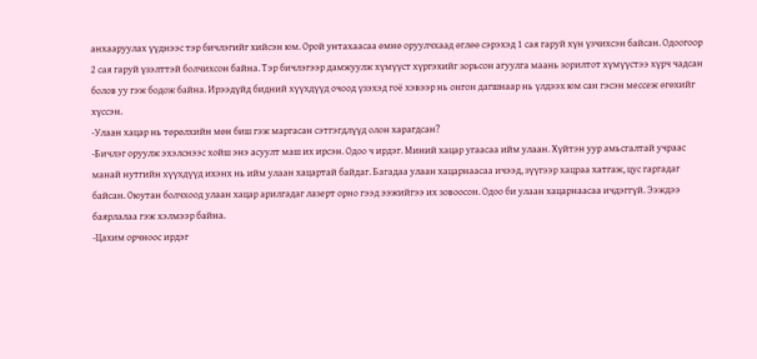анхааруулах үүднээс тэр бичлэгийг хийсэн юм. Орой унтахаасаа өмнө оруулчхаад өглөө сэрэхэд 1 сая гаруй хүн үзчихсэн байсан. Одоогоор 2 сая гаруй үзэлттэй болчихсон байна. Тэр бичлэгээр дамжуулж хүмүүст хүргэхийг зорьсон агуулга маань зорилтот хүмүүстээ хүрч чадсан болов уу гэж бодож байна. Ирээдүйд бидний хүүхдүүд очоод үзэхэд гоё хэвээр нь онгон дагшнаар нь үлдээх юм сан гэсэн мессеж өгөхийг хүссэн.
-Улаан хацар нь төрөлхийн мөн биш гэж маргасан сэтгэгдлүүд олон харагдсан?
-Бичлэг оруулж эхэлснээс хойш энэ асуулт маш их ирсэн. Одоо ч ирдэг. Миний хацар угаасаа ийм улаан. Хүйтэн уур амьсгалтай учраас манай нутгийн хүүхдүүд ихэнх нь ийм улаан хацартай байдаг. Багадаа улаан хацарнаасаа ичээд, зүүгээр хацраа хатгаж, цус гаргадаг байсан. Оюутан болчхоод улаан хацар арилгадаг лазерт орно гээд ээжийгээ их зовоосон. Одоо би улаан хацарнаасаа ичдэггүй. Ээждээ баярлалаа гэж хэлмээр байна.
-Цахим орчноос ирдэг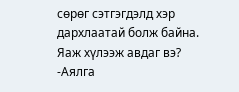сөрөг сэтгэгдэлд хэр дархлаатай болж байна. Яаж хүлээж авдаг вэ?
-Аялга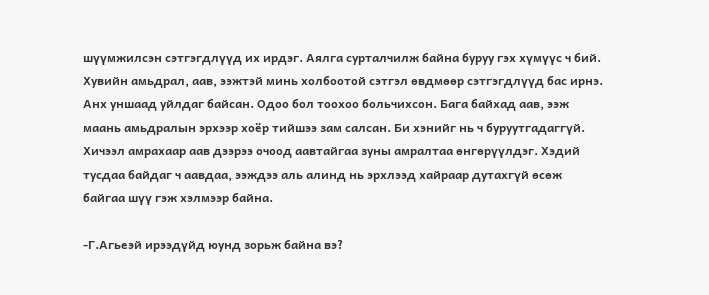шүүмжилсэн сэтгэгдлүүд их ирдэг. Аялга сурталчилж байна буруу гэх хүмүүс ч бий. Хувийн амьдрал, аав, ээжтэй минь холбоотой сэтгэл өвдмөөр сэтгэгдлүүд бас ирнэ. Анх уншаад уйлдаг байсан. Одоо бол тоохоо больчихсон. Бага байхад аав, ээж маань амьдралын эрхээр хоёр тийшээ зам салсан. Би хэнийг нь ч буруутгадаггүй. Хичээл амрахаар аав дээрээ очоод аавтайгаа зуны амралтаа өнгөрүүлдэг. Хэдий тусдаа байдаг ч аавдаа, ээждээ аль алинд нь эрхлээд хайраар дутахгүй өсөж байгаа шүү гэж хэлмээр байна.

-Г.Агьеэй ирээдүйд юунд зорьж байна вэ?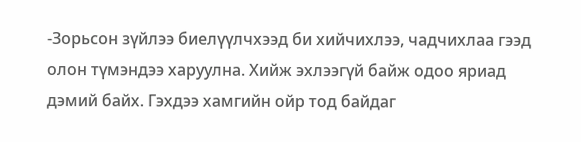-Зорьсон зүйлээ биелүүлчхээд би хийчихлээ, чадчихлаа гээд олон түмэндээ харуулна. Хийж эхлээгүй байж одоо яриад дэмий байх. Гэхдээ хамгийн ойр тод байдаг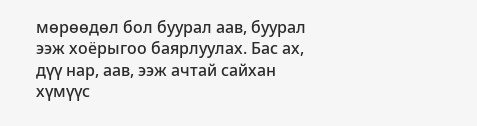мөрөөдөл бол буурал аав, буурал ээж хоёрыгоо баярлуулах. Бас ах, дүү нар, аав, ээж ачтай сайхан хүмүүс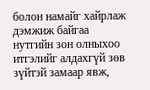болон намайг хайрлаж дэмжиж байгаа нутгийн зон олныхоо итгэлийг алдахгүй зөв зүйтэй замаар явж,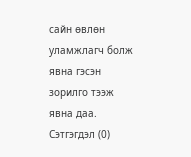сайн өвлөн уламжлагч болж явна гэсэн зорилго тээж явна даа.
Сэтгэгдэл (0)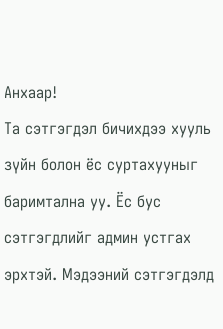Анхаар!
Та сэтгэгдэл бичихдээ хууль зүйн болон ёс суртахууныг баримтална уу. Ёс бус сэтгэгдлийг админ устгах эрхтэй. Мэдээний сэтгэгдэлд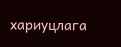хариуцлага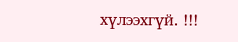хүлээхгүй. !!!